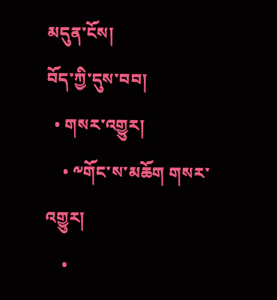མདུན་ངོས།
བོད་ཀྱི་དུས་བབ།
  • གསར་འགྱུར།
    • ༸གོང་ས་མཆོག གསར་འགྱུར།
    •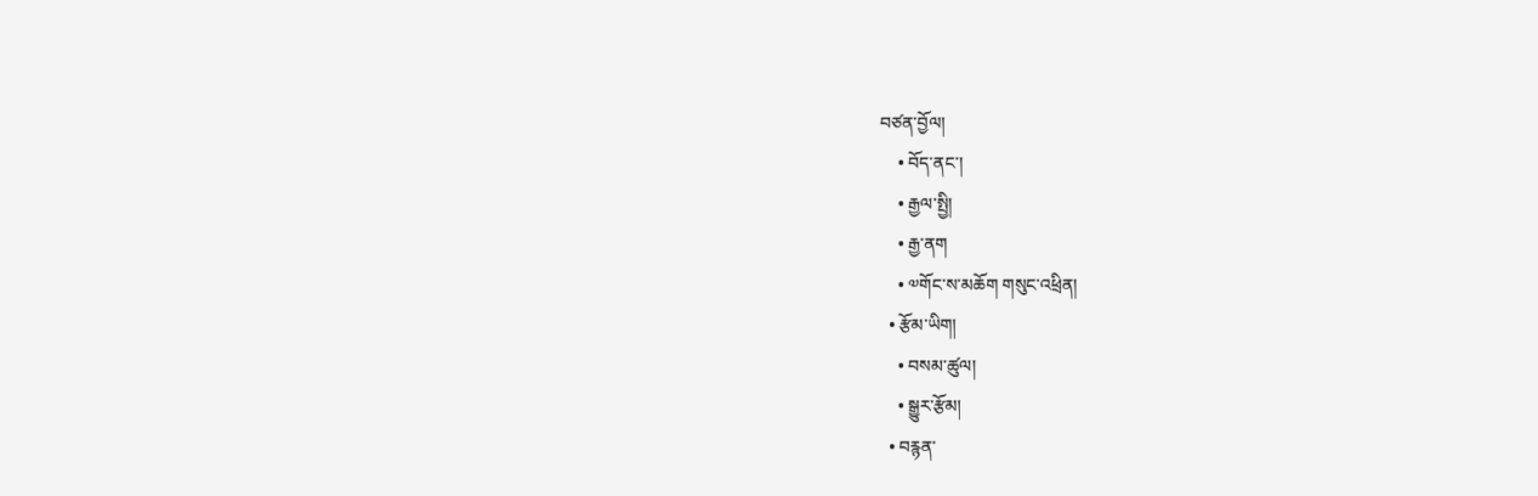བཙན་བྱོལ།
    • བོད་ནང་།
    • རྒྱལ་སྤྱི།
    • རྒྱ་ནག
    • ༧གོང་ས་མཆོག གསུང་འཕྲིན།
  • རྩོམ་ཡིག།
    • བསམ་ཚུལ།
    • སྒྱུར་རྩོམ།
  • བརྙན་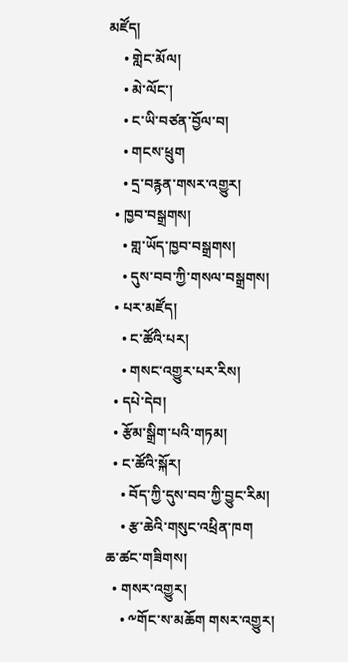མཛོད།
    • གླེང་མོལ།
    • མེ་ལོང་།
    • ང་ཡི་བཙན་བྱོལ་བ།
    • གངས་ཕྲུག
    • དྲ་བརྙན་གསར་འགྱུར།
  • ཁྱབ་བསྒྲགས།
    • གླ་ཡོད་ཁྱབ་བསྒྲགས།
    • དུས་བབ་ཀྱི་གསལ་བསྒྲགས།
  • པར་མཛོད།
    • ང་ཚོའི་པར།
    • གསང་འགྱུར་པར་རིས།
  • དཔེ་དེབ།
  • རྩོམ་སྒྲིག་པའི་གཏམ།
  • ང་ཚོའི་སྐོར།
    • བོད་ཀྱི་དུས་བབ་ཀྱི་བྱུང་རིམ།
    • རྩ་ཆེའི་གསུང་འཕྲིན་ཁག
ཆ་ཚང་གཟིགས།
  • གསར་འགྱུར།
    • ༸གོང་ས་མཆོག གསར་འགྱུར།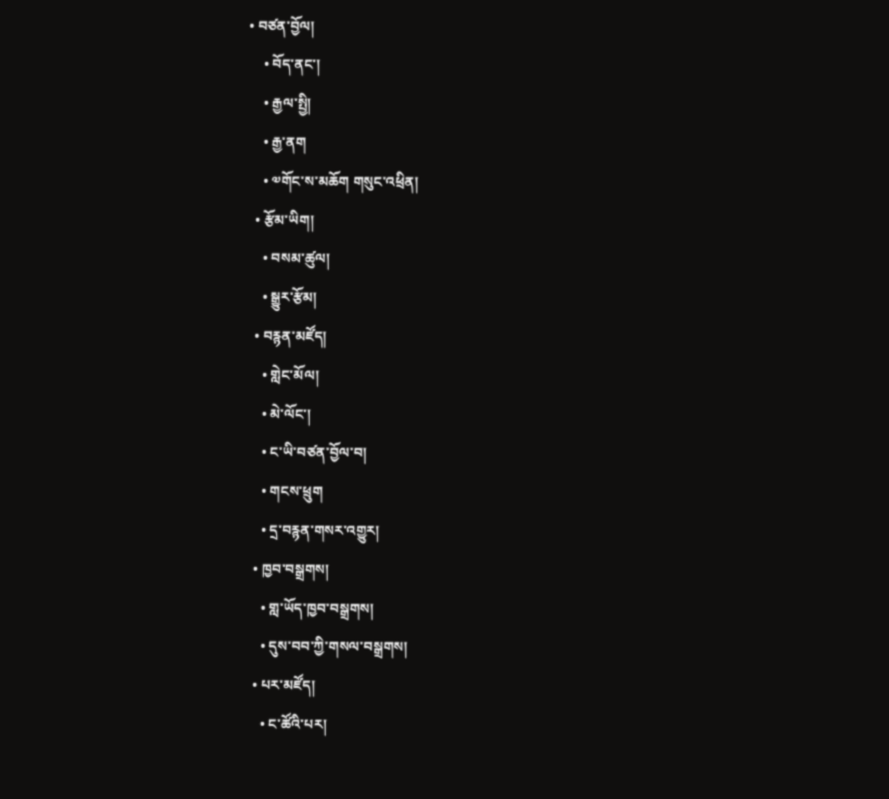• བཙན་བྱོལ།
    • བོད་ནང་།
    • རྒྱལ་སྤྱི།
    • རྒྱ་ནག
    • ༧གོང་ས་མཆོག གསུང་འཕྲིན།
  • རྩོམ་ཡིག།
    • བསམ་ཚུལ།
    • སྒྱུར་རྩོམ།
  • བརྙན་མཛོད།
    • གླེང་མོལ།
    • མེ་ལོང་།
    • ང་ཡི་བཙན་བྱོལ་བ།
    • གངས་ཕྲུག
    • དྲ་བརྙན་གསར་འགྱུར།
  • ཁྱབ་བསྒྲགས།
    • གླ་ཡོད་ཁྱབ་བསྒྲགས།
    • དུས་བབ་ཀྱི་གསལ་བསྒྲགས།
  • པར་མཛོད།
    • ང་ཚོའི་པར།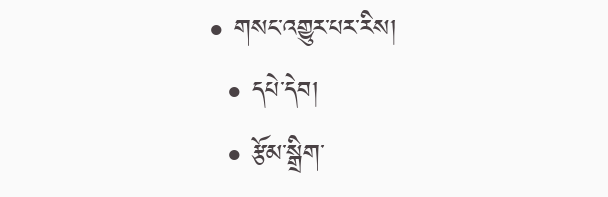• གསང་འགྱུར་པར་རིས།
  • དཔེ་དེབ།
  • རྩོམ་སྒྲིག་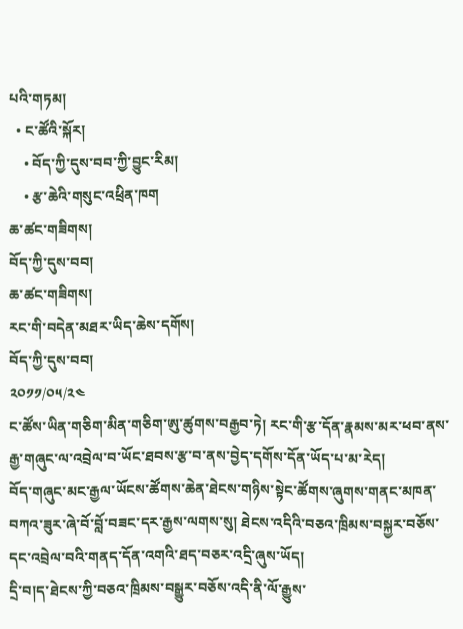པའི་གཏམ།
  • ང་ཚོའི་སྐོར།
    • བོད་ཀྱི་དུས་བབ་ཀྱི་བྱུང་རིམ།
    • རྩ་ཆེའི་གསུང་འཕྲིན་ཁག
ཆ་ཚང་གཟིགས།
བོད་ཀྱི་དུས་བབ།
ཆ་ཚང་གཟིགས།
རང་གི་བདེན་མཐར་ཡིད་ཆེས་དགོས།
བོད་ཀྱི་དུས་བབ།
༢༠༡༡/༠༥/༢༤
ང་ཚོས་ཡིན་གཅིག་མིན་གཅིག་ཨུ་ཚུགས་བརྒྱབ་ཏེ། རང་གི་རྩ་དོན་རྣམས་མར་ཕབ་ནས་རྒྱ་གཞུང་ལ་འབྲེལ་བ་ཡོང་ཐབས་རྩ་བ་ནས་བྱེད་དགོས་དོན་ཡོད་པ་མ་རེད།
བོད་གཞུང་མང་རྒྱལ་ཡོངས་ཚོགས་ཆེན་ཐེངས་གཉིས་སྟེང་ཚོགས་ཞུགས་གནང་མཁན་བཀའ་ཟུར་ཞེ་བོ་བློ་བཟང་དར་རྒྱས་ལགས་སུ། ཐེངས་འདིའི་བཅའ་ཁྲིམས་བསྐྱར་བཅོས་དང་འབྲེལ་བའི་གནད་དོན་འགའི་ཐད་བཅར་འདྲི་ཞུས་ཡོད།
དྲི་བ།ད་ཐེངས་ཀྱི་བཅའ་ཁྲིམས་བསྒྱུར་བཅོས་འདི་ནི་ལོ་རྒྱུས་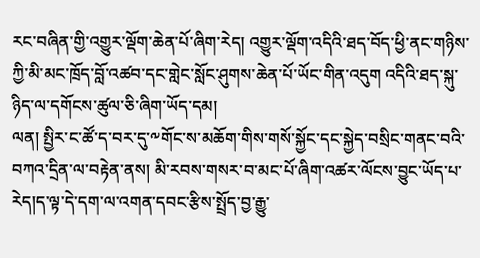རང་བཞིན་གྱི་འགྱུར་ལྡོག་ཆེན་པོ་ཞིག་རེད། འགྱུར་ལྡོག་འདིའི་ཐད་བོད་ཕྱི་ནང་གཉིས་ཀྱི་མི་མང་ཁྲོད་བློ་འཚབ་དང་གླེང་སློང་ཤུགས་ཆེན་པོ་ཡོང་གིན་འདུག འདིའི་ཐད་སྐུ་ཉིད་ལ་དགོངས་ཚུལ་ཅི་ཞིག་ཡོད་དམ།
ལན། སྤྱིར་ང་ཚོ་ད་བར་དུ་༸གོང་ས་མཆོག་གིས་གསོ་སྐྱོང་དང་སྐྱེད་བསྲིང་གནང་བའི་བཀའ་དྲིན་ལ་བརྟེན་ནས། མི་རབས་གསར་བ་མང་པོ་ཞིག་འཚར་ལོངས་བྱུང་ཡོད་པ་རེད།ད་ལྟ་དེ་དག་ལ་འགན་དབང་རྩིས་སྤྲོད་བྱ་རྒྱུ་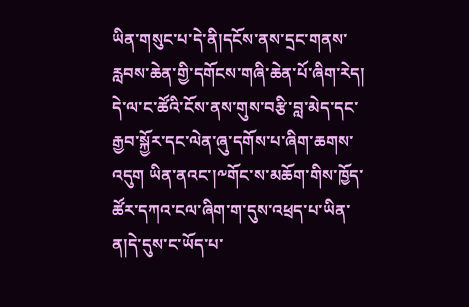ཡིན་གསུང་པ་དེ་ནི།དངོས་ནས་དྲང་གནས་རླབས་ཆེན་གྱི་དགོངས་གཞི་ཆེན་པོ་ཞིག་རེད། དེ་ལ་ང་ཚོའི་ངོས་ནས་གུས་བརྩི་བླ་མེད་དང་རྒྱབ་སྐྱོར་དང་ལེན་ཞུ་དགོས་པ་ཞིག་ཆགས་འདུག ཡིན་ནའང་།༸གོང་ས་མཆོག་གིས་ཁྱོད་ཚོར་དཀའ་ངལ་ཞིག་ག་དུས་འཕྲད་པ་ཡིན་ན།དེ་དུས་ང་ཡོད་པ་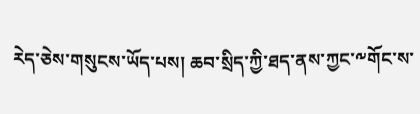རེད་ཅེས་གསུངས་ཡོད་པས། ཆབ་སྲིད་ཀྱི་ཐད་ནས་ཀྱང་༸གོང་ས་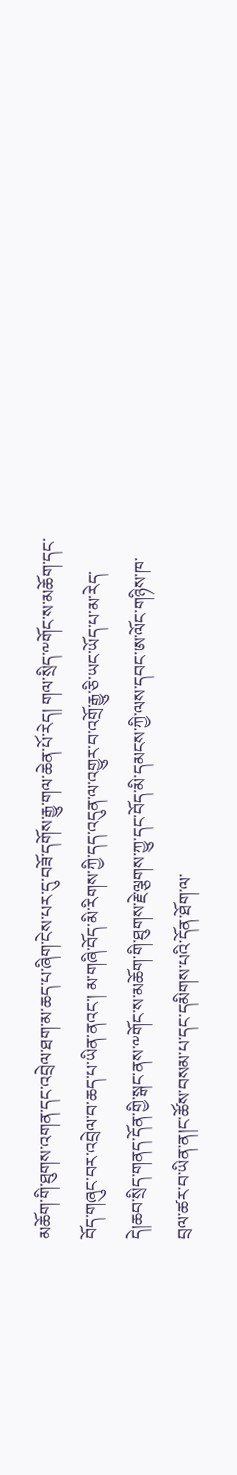མཆོག་གི་ཐུགས་འགན་དང་འབྲེལ་ཐག་མ་ཆད་པ་ཞིག་ངེས་པར་དུ་བཟོ་དགོས་རྒྱུ་གལ་ཆེན་པོ་རེད། གལ་སྲིད་༸གོང་ས་མཆོག་དང་བོད་གཞུང་བར་འབྲེལ་བ་ཆད་པ་ཡིན་ནའང་། མ་གཞི་བོད་མི་རིགས་ཀྱི་དད་འདུན་ལ་འགྱུར་བ་འགྲོ་རྒྱུ་ཅི་ཡང་ཡོད་པ་མ་རེད་དེ།ཆབ་སྲིད་གནད་དོན་གྱི་སྒང་ནས་༸གོང་ས་མཆོག་གི་ཐུགས་རྗེ་ལྕགས་ཀྱུ་དང་བོད་མི་དམངས་ཀྱི་ལས་དབང་ཨ་ལོང་གཉིས་ཁ་བྲལ་ཚར་བ་ཡིན་ན།ང་ཚོས་བསམ་པ་དང་དམིགས་པའི་དོན་ཐོག་ལ་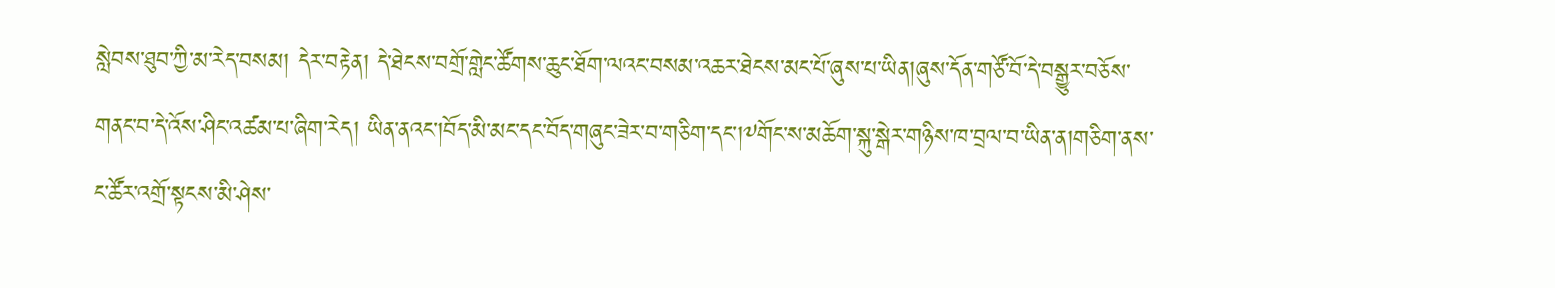སླེབས་ཐུབ་ཀྱི་མ་རེད་བསམ། དེར་བརྟེན། དེ་ཐེངས་བགྲོ་གླེང་ཚོགས་ཆུང་ཐོག་ལའང་བསམ་འཆར་ཐེངས་མང་པོ་ཞུས་པ་ཡིན།ཞུས་དོན་གཙོ་བོ་དེ་བསྒྱུར་བཅོས་གནང་བ་དེ་འོས་ཤིང་འཚམ་པ་ཞིག་རེད། ཡིན་ནའང་།བོད་མི་མང་དང་བོད་གཞུང་ཟེར་བ་གཅིག་དང་།༸གོང་ས་མཆོག་སྐུ་སྒེར་གཉིས་ཁ་བྲལ་བ་ཡིན་ན།གཅིག་ནས་ང་ཚོར་འགྲོ་སྟངས་མི་ཤེས་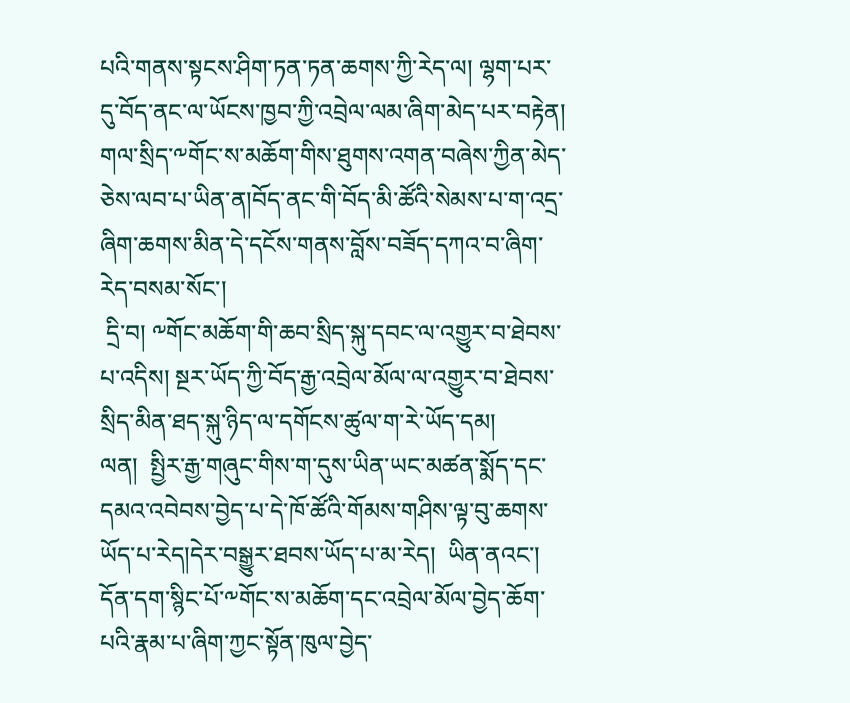པའི་གནས་སྟངས་ཤིག་ཏན་ཏན་ཆགས་ཀྱི་རེད་ལ། ལྷག་པར་དུ་བོད་ནང་ལ་ཡོངས་ཁྱབ་ཀྱི་འབྲེལ་ལམ་ཞིག་མེད་པར་བརྟེན། གལ་སྲིད་༸གོང་ས་མཆོག་གིས་ཐུགས་འགན་བཞེས་ཀྱིན་མེད་ཅེས་ལབ་པ་ཡིན་ན།བོད་ནང་གི་བོད་མི་ཚོའི་སེམས་པ་ག་འདྲ་ཞིག་ཆགས་མིན་དེ་དངོས་གནས་བློས་བཟོད་དཀའ་བ་ཞིག་རེད་བསམ་སོང་།
 དྲི་བ། ༸གོང་མཆོག་གི་ཆབ་སྲིད་སྐུ་དབང་ལ་འགྱུར་བ་ཐེབས་པ་འདིས། སྔར་ཡོད་ཀྱི་བོད་རྒྱ་འབྲེལ་མོལ་ལ་འགྱུར་བ་ཐེབས་སྲིད་མིན་ཐད་སྐུ་ཉིད་ལ་དགོངས་ཚུལ་ག་རེ་ཡོད་དམ།
ལན།  སྤྱིར་རྒྱ་གཞུང་གིས་ག་དུས་ཡིན་ཡང་མཚན་སྨོད་དང་དམའ་འབེབས་བྱེད་པ་དེ་ཁོ་ཚོའི་གོམས་གཤིས་ལྟ་བུ་ཆགས་ཡོད་པ་རེད།དེར་བསྒྱུར་ཐབས་ཡོད་པ་མ་རེད།  ཡིན་ནའང་། དོན་དག་སྙིང་པོ་༸གོང་ས་མཆོག་དང་འབྲེལ་མོལ་བྱེད་ཆོག་པའི་རྣམ་པ་ཞིག་ཀྱང་སྟོན་ཁུལ་བྱེད་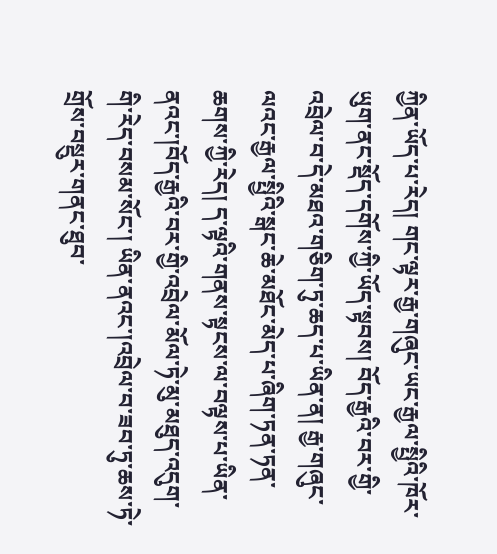ཀྱིན་ཡོད་པ་རེད། གང་ལྟར་རྒྱ་གཞུང་ཡང་རྒྱལ་སྤྱིའི་ཁོར་ཡུག་ནང་སྡོད་དགོས་ཀྱི་ཡོད་སྟབས། བོད་རྒྱའི་བར་གྱི་འབྲེལ་བ་དེ་མཐའ་གཅིག་ཏུ་ཆད་པ་ཡིན་ན། རྒྱ་གཞུང་ལའང་རྒྱལ་སྤྱིའི་སྒང་ཆེ་མཐོང་མེད་པ་ཞིག་ཏན་ཏན་ཆགས་ཀྱི་རེད། ད་ལྟའི་གནས་སྟངས་ལ་བལྟས་པ་ཡིན་ནའང་།བོད་རྒྱའི་བར་གྱི་འབྲེལ་མོལ་ཏེ་མུ་མཐུད་འདུག་གི་རེད་བསམ་སོང་། ཡིན་ནའང་།འབྲེལ་བ་ཟབ་ཏུ་ཆས་ཏེ་གྲོས་བསྡུར་གནང་ཐུབ་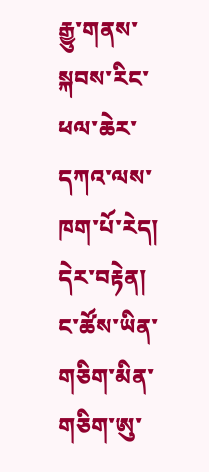རྒྱུ་གནས་སྐབས་རིང་ཕལ་ཆེར་དཀའ་ལས་ཁག་པོ་རེད། དེར་བརྟེན། ང་ཚོས་ཡིན་གཅིག་མིན་གཅིག་ཨུ་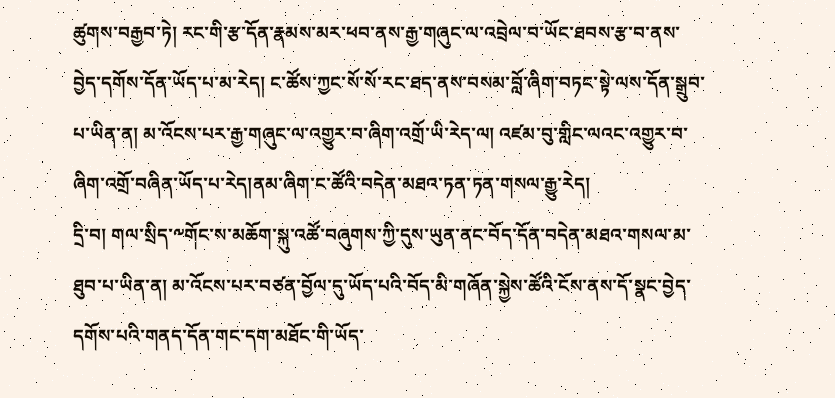ཚུགས་བརྒྱབ་ཏེ། རང་གི་རྩ་དོན་རྣམས་མར་ཕབ་ནས་རྒྱ་གཞུང་ལ་འབྲེལ་བ་ཡོང་ཐབས་རྩ་བ་ནས་བྱེད་དགོས་དོན་ཡོད་པ་མ་རེད། ང་ཚོས་ཀྱང་སོ་སོ་རང་ཐད་ནས་བསམ་བློ་ཞིག་བཏང་སྟེ་ལས་དོན་སྒྲུབ་པ་ཡིན་ན། མ་འོངས་པར་རྒྱ་གཞུང་ལ་འགྱུར་བ་ཞིག་འགྲོ་ཡི་རེད་ལ། འཛམ་བུ་གླིང་ལའང་འགྱུར་བ་ཞིག་འགྲོ་བཞིན་ཡོད་པ་རེད།ནམ་ཞིག་ང་ཚོའི་བདེན་མཐའ་ཏན་ཏན་གསལ་རྒྱུ་རེད།
དྲི་བ། གལ་སྲིད་༸གོང་ས་མཆོག་སྐུ་འཚོ་བཞུགས་ཀྱི་དུས་ཡུན་ནང་བོད་དོན་བདེན་མཐའ་གསལ་མ་ཐུབ་པ་ཡིན་ན། མ་འོངས་པར་བཙན་བྱོལ་དུ་ཡོད་པའི་བོད་མི་གཞོན་སྐྱེས་ཚོའི་ངོས་ནས་དོ་སྣང་བྱེད་དགོས་པའི་གནད་དོན་གང་དག་མཐོང་གི་ཡོད་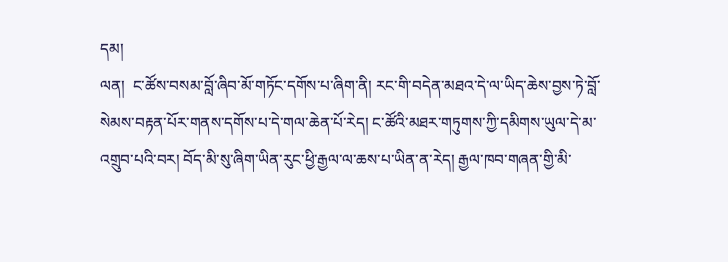དམ།
ལན།  ང་ཚོས་བསམ་བློ་ཞིབ་མོ་གཏོང་དགོས་པ་ཞིག་ནི། རང་གི་བདེན་མཐའ་དེ་ལ་ཡིད་ཆེས་བྱས་ཏེ་བློ་སེམས་བརྟན་པོར་གནས་དགོས་པ་དེ་གལ་ཆེན་པོ་རེད། ང་ཚོའི་མཐར་གཏུགས་ཀྱི་དམིགས་ཡུལ་དེ་མ་འགྲུབ་པའི་བར། བོད་མི་སུ་ཞིག་ཡིན་རུང་ཕྱི་རྒྱལ་ལ་ཆས་པ་ཡིན་ན་རེད། རྒྱལ་ཁབ་གཞན་གྱི་མི་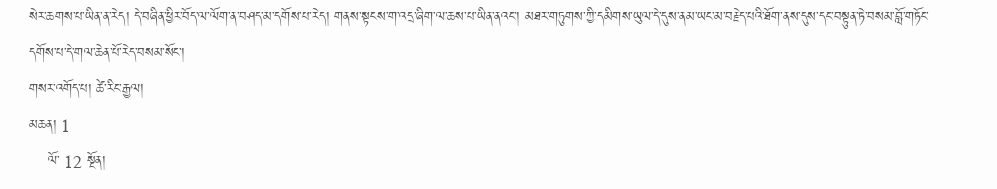སེར་ཆགས་པ་ཡིན་ན་རེད། དེ་བཞིན་ཕྱིར་བོད་ལ་ལོག་ན་བཤད་མ་དགོས་པ་རེད། གནས་སྟངས་ག་འདྲ་ཞིག་ལ་ཆས་པ་ཡིན་ནའང་། མཐར་གཏུགས་ཀྱི་དམིགས་ཡུལ་དེ་དུས་ནམ་ཡང་མ་བརྗེད་པའི་ཐོག་ནས་དུས་དང་བསྟུན་ཏེ་བསམ་བློ་གཏོང་དགོས་པ་དེ་གལ་ཆེན་པོ་རེད་བསམ་སོང་།
གསར་འགོད་པ། ཚེ་རིང་རྒྱལ།
མཆན། 1
    ལོ་ 12 སྔོན།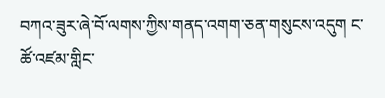བཀའ་ཟུར་ཞེ་བོ་ལགས་ཀྱིས་གནད་འགག་ཅན་གསུངས་འདུག ང་ཚོ་འཛམ་གླིང་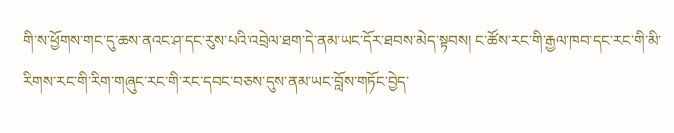གི་ས་ཕྱོགས་གང་དུ་ཆས་ནའང་ཤ་དང་རུས་པའི་འབྲེལ་ཐག་དེ་ནམ་ཡང་དོར་ཐབས་མེད་སྟབས། ང་ཚོས་རང་གི་རྒྱལ་ཁབ་དང་རང་གི་མི་རིགས་རང་གི་རིག་གཞུང་རང་གི་རང་དབང་བཅས་དུས་ནམ་ཡང་བློས་གཏོང་བྱེད་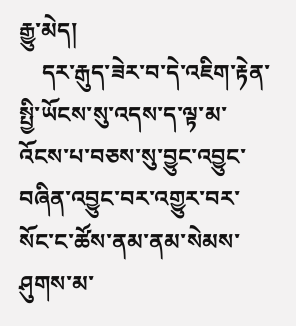རྒྱུ་མེད།
    དར་རྒུད་ཟེར་བ་དེ་འཇིག་རྟེན་སྤྱི་ཡོངས་སུ་འདས་ད་ལྟ་མ་འོངས་པ་བཅས་སུ་བྱུང་འབྱུང་བཞིན་འབྱུང་བར་འགྱུར་བར་སོང་ང་ཚོས་ནམ་ནམ་སེམས་ཤུགས་མ་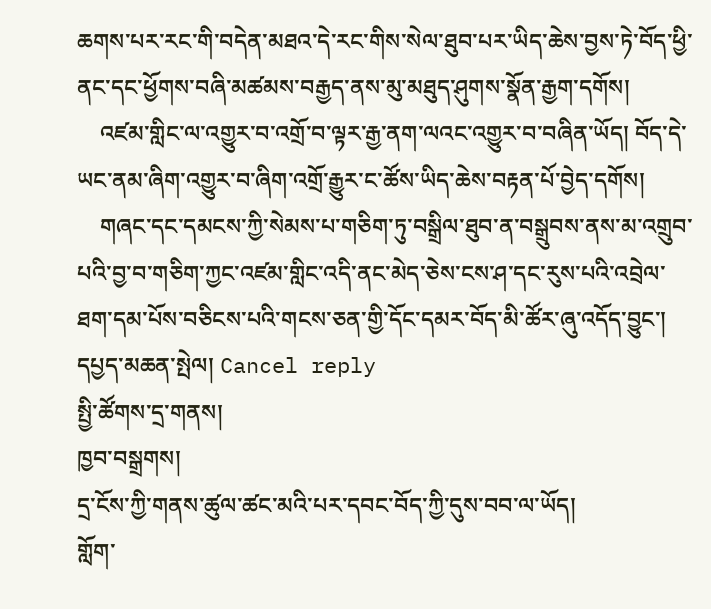ཆགས་པར་རང་གི་བདེན་མཐའ་དེ་རང་གིས་སེལ་ཐུབ་པར་ཡིད་ཆེས་བྱས་ཏེ་བོད་ཕྱི་ནང་དང་ཕྱོགས་བཞི་མཚམས་བརྒྱད་ནས་མུ་མཐུད་ཤུགས་སྣོན་རྒྱག་དགོས།
    འཛམ་གླིང་ལ་འགྱུར་བ་འགྲོ་བ་ལྟར་རྒྱ་ནག་ལའང་འགྱུར་བ་བཞིན་ཡོད། བོད་དེ་ཡང་ནམ་ཞིག་འགྱུར་བ་ཞིག་འགྲོ་རྒྱུར་ང་ཚོས་ཡིད་ཆེས་བརྟན་པོ་བྱེད་དགོས།
    གཞང་དང་དམངས་ཀྱི་སེམས་པ་གཅིག་ཏུ་བསྒྲིལ་ཐུབ་ན་བསྒྲུབས་ནས་མ་འགྲུབ་པའི་བྱ་བ་གཅིག་ཀྱང་འཛམ་གླིང་འདི་ནང་མེད་ཅེས་ངས་ཤ་དང་རུས་པའི་འབྲེལ་ཐག་དམ་པོས་བཅིངས་པའི་གངས་ཅན་གྱི་དོང་དམར་བོད་མི་ཚོར་ཞུ་འདོད་བྱུང་།
དཔྱད་མཆན་སྤེལ། Cancel reply
སྤྱི་ཚོགས་དྲ་གནས།
ཁྱབ་བསྒྲགས།
དྲ་ངོས་ཀྱི་གནས་ཚུལ་ཚང་མའི་པར་དབང་བོད་ཀྱི་དུས་བབ་ལ་ཡོད།
གློག་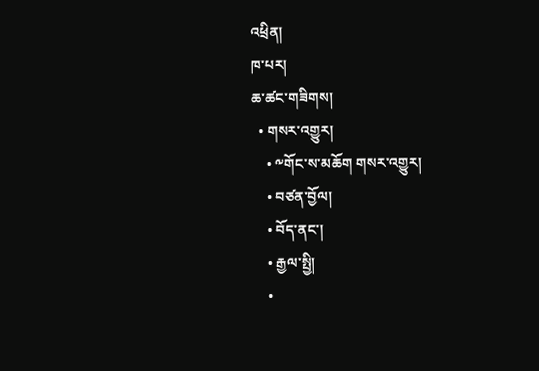འཕྲིན།
ཁ་པར།
ཆ་ཚང་གཟིགས།
  • གསར་འགྱུར།
    • ༸གོང་ས་མཆོག གསར་འགྱུར།
    • བཙན་བྱོལ།
    • བོད་ནང་།
    • རྒྱལ་སྤྱི།
    •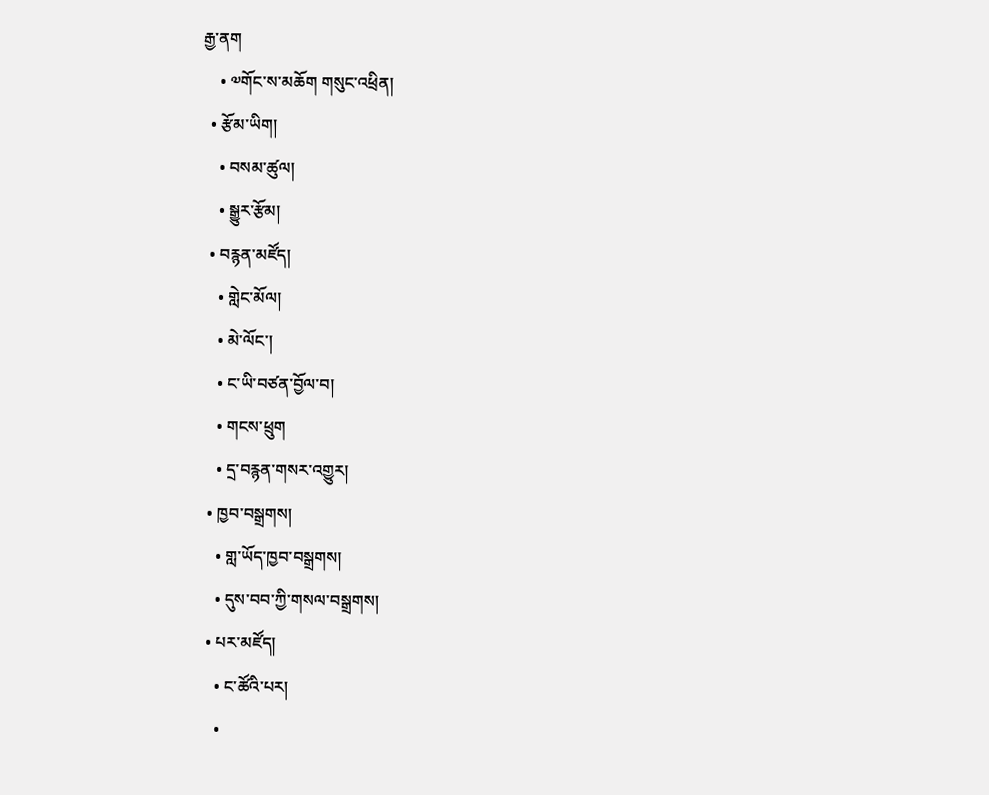རྒྱ་ནག
    • ༧གོང་ས་མཆོག གསུང་འཕྲིན།
  • རྩོམ་ཡིག།
    • བསམ་ཚུལ།
    • སྒྱུར་རྩོམ།
  • བརྙན་མཛོད།
    • གླེང་མོལ།
    • མེ་ལོང་།
    • ང་ཡི་བཙན་བྱོལ་བ།
    • གངས་ཕྲུག
    • དྲ་བརྙན་གསར་འགྱུར།
  • ཁྱབ་བསྒྲགས།
    • གླ་ཡོད་ཁྱབ་བསྒྲགས།
    • དུས་བབ་ཀྱི་གསལ་བསྒྲགས།
  • པར་མཛོད།
    • ང་ཚོའི་པར།
    •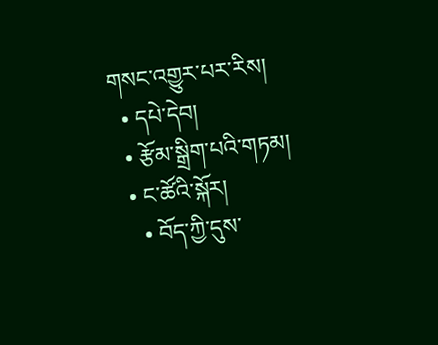གསང་འགྱུར་པར་རིས།
  • དཔེ་དེབ།
  • རྩོམ་སྒྲིག་པའི་གཏམ།
  • ང་ཚོའི་སྐོར།
    • བོད་ཀྱི་དུས་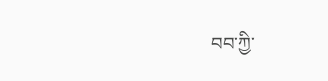བབ་ཀྱི་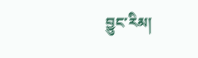བྱུང་རིམ།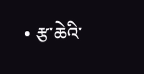• རྩ་ཆེའི་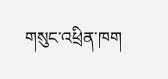གསུང་འཕྲིན་ཁག